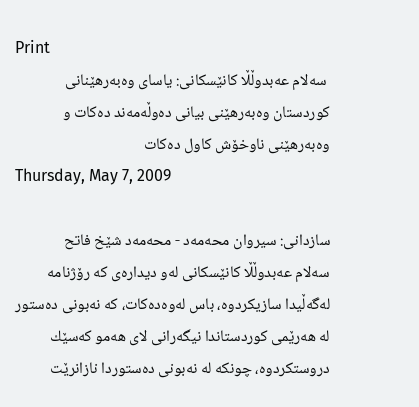Print
 سه‌لام عه‌بدوڵڵا كانێسكانی‌: یاسای‌ وه‌به‌رهێنانی‌ كوردستان وه‌به‌رهێنی‌ بیانی‌ ده‌وڵه‌مه‌ند ده‌كات و وه‌به‌رهێنی‌ ناوخۆش كاول ده‌كات
Thursday, May 7, 2009

سازدانی‌: سیروان محه‌مه‌د - محه‌مه‌د شێخ فاتح
سه‌لام عه‌بدوڵڵا كانێسكانی‌ له‌و دیداره‌ی‌ كه‌ رۆژنامه‌ له‌گه‌ڵیدا سازیكردوه‌، باس له‌وه‌ده‌كات، كه‌ نه‌بونی‌ ده‌ستور له‌ هه‌رێمی‌ كوردستاندا نیگه‌رانی‌ لای‌ هه‌مو كه‌سێك دروستكردوه‌، چونكه‌ له‌ نه‌بونی‌ ده‌ستوردا نازانرێت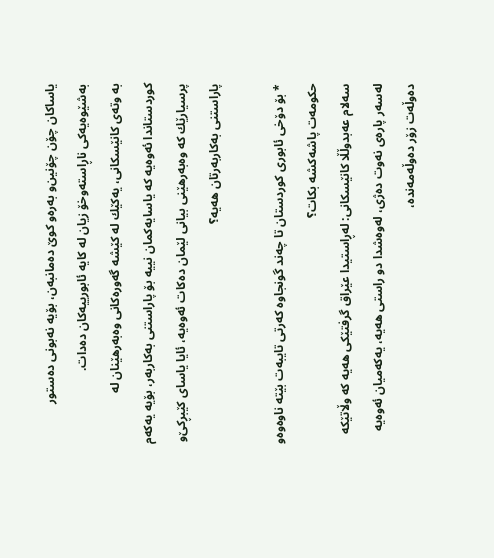یاساكان چۆن چۆنین‌و به‌ره‌و كوێ‌ ده‌مانبه‌ن، بۆیه‌ نه‌بونی‌ ده‌ستور به‌شێوه‌یه‌كی‌ ناڕاسته‌وخۆ زیان له‌ كایه‌ ئابورییه‌كان ده‌دات.
به‌ وته‌ی‌ كانێسكانی‌، یه‌كێك له‌ كێشه‌ گه‌وره‌كانی‌ وه‌به‌رهێنان له‌ كوردستاندا ئه‌وه‌یه‌ كه‌ یاسایه‌كمان نییه‌ بۆ پاراستنی‌ به‌كاربه‌ر، بۆیه‌ یه‌كه‌م پرسیارێك كه‌ وه‌به‌رهێنی‌ بیانی‌ لێمان ده‌كات ئه‌وه‌یه‌، ئایا یاسای‌ كێبڕكێ‌‌و پاراستنی‌ به‌كاربه‌رتان هه‌یه‌؟

* بۆ دۆخی‌ ئابوری‌ كوردستان تا چه‌ند گونجاوه‌ كه‌رتی‌ تایبه‌ت بێته‌ ناوه‌وه‌و حكومه‌ت پاشه‌كشه‌ بكات؟
سه‌لام عه‌بدوڵڵا كانێسكانی‌: له‌ڕاستیدا عێراق گرفتێكی‌ هه‌یه‌ كه‌ وڵاتێكه‌ له‌سه‌ر پاره‌ی‌ نه‌وت ده‌ژی‌، له‌وه‌شدا دو راستی‌ هه‌یه‌، یه‌كه‌میان ئه‌وه‌یه‌ ده‌وڵه‌ت زۆر ده‌وڵه‌مه‌نده‌،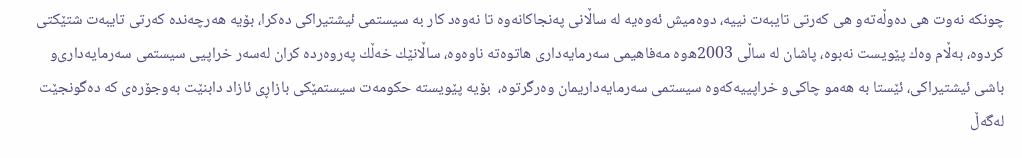چونكه‌ نه‌وت هی‌ ده‌وڵه‌ته‌و هی‌ كه‌رتی‌ تایبه‌ت نییه‌، دوه‌میش ئه‌وه‌یه‌ له‌ ساڵانی‌ په‌نجاكانه‌وه‌ تا نه‌وه‌د كار به‌ سیستمی‌ ئیشتیراكی‌ ده‌كرا، بۆیه‌ هه‌رچه‌نده‌ كه‌رتی‌ تایبه‌ت شتێكتی‌ كردوه‌، به‌ڵام وه‌ك پێویست نه‌بوه‌، پاشان له‌ ساڵی‌ 2003ه‌وه‌ مه‌فاهیمی‌ سه‌رمایه‌داری‌ هاتوه‌ته‌ ناوه‌وه‌، ساڵانێك خه‌ڵك په‌روه‌رده‌ كران له‌سه‌ر خراپیی‌ سیستمی‌ سه‌رمایه‌داری‌‌و باشی‌ ئیشتیراكی‌، ئێستا به‌ هه‌مو چاكی‌‌و خراپییه‌كه‌وه‌ سیستمی‌ سه‌رمایه‌داریمان وه‌رگرتوه‌،  بۆیه‌ پێویسته‌ حكومه‌ت سیستمێكی‌ بازاڕی‌ ئازاد دابنێت به‌وجۆره‌ی‌ كه‌ ده‌گونجێت له‌گه‌ڵ‌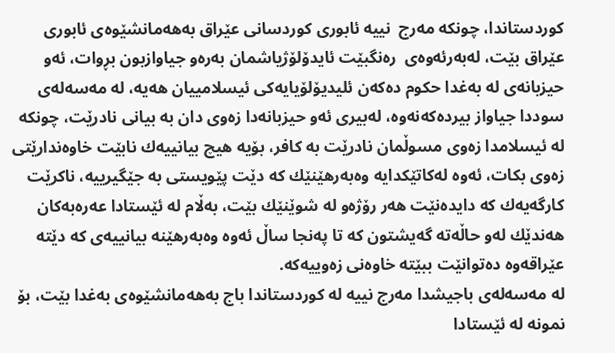كوردستاندا، چونكه‌ مه‌رج  نییه‌ ئابوری‌ كوردسانی‌ عێراق به‌هه‌مانشێوه‌ی‌ ئابوری‌ عێراق بێت، له‌به‌رئه‌وه‌ی‌  ره‌نگبێت ئایدۆلۆژیاشمان به‌ره‌و جیاوازبون بڕوات، ئه‌و حیزبانه‌ی‌ له‌ به‌غدا حكوم ده‌كه‌ن ئلیدیۆلۆیایه‌كی‌ ئیسلامییان هه‌یه‌، له‌ مه‌سه‌له‌ی‌ سوددا جیاواز بیرده‌كه‌نه‌وه‌، له‌بیری‌ ئه‌و حیزبانه‌دا زه‌وی دان به‌ بیانی‌ نادرێت، چونكه‌ له‌ ئیسلامدا زه‌وی‌ مسوڵمان نادرێت به‌ كافر، بۆیه‌ هیچ بیانییه‌ك نابێت خاوه‌ندارێتی‌ زه‌وی‌ بكات، ئه‌وه‌ له‌كاتێكدایه‌ وه‌به‌رهێنێك كه‌ دێت پێویستی‌ به‌ جێگیرییه‌، ناكرێت كارگه‌یه‌ك كه‌ دایده‌نێت هه‌ر رۆژه‌و له‌ شوێنێك بێت، به‌ڵام له‌ ئێستادا عه‌ره‌به‌كان هه‌ندێك له‌و حاڵه‌ته‌ گه‌یشتون كه‌ تا په‌نجا ساڵ‌ ئه‌وه‌ وه‌به‌رهێنه‌ بیانییه‌ی‌ كه‌ دێته‌ عێراقه‌وه‌ ده‌توانێت ببێته‌ خاوه‌نی‌ زه‌وییه‌كه‌.
له‌ مه‌سه‌له‌ی‌ باجیشدا مه‌رج نییه‌ له‌ كوردستاندا باج به‌هه‌مانشێوه‌ی‌ به‌غدا بێت، بۆ نمونه‌ له‌ ئێستادا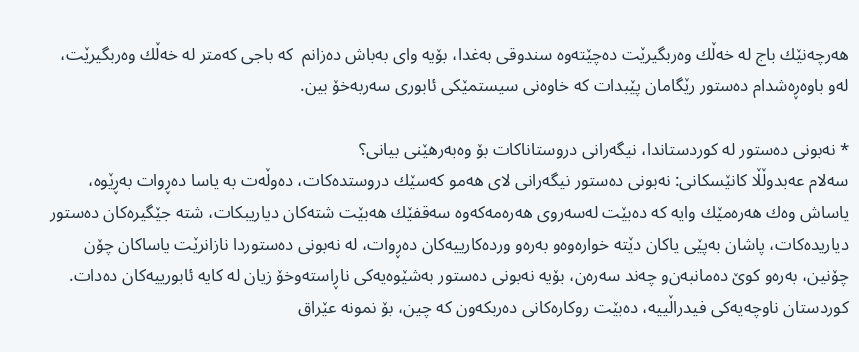هه‌رچه‌نێك باج له‌ خه‌ڵك وه‌ربگیرێت ده‌چێته‌وه‌ سندوقی‌ به‌غدا، بۆیه‌ وای‌ به‌باش ده‌زانم  كه‌ باجی‌ كه‌متر له‌ خه‌ڵك وه‌ربگیرێت، له‌و باوه‌ڕه‌شدام ده‌ستور رێگامان پێبدات كه‌ خاوه‌نی‌ سیستمێكی‌ ئابوری‌ سه‌ربه‌خۆ بین.

* نه‌بونی‌ ده‌ستور له‌ كوردستاندا، نیگه‌رانی‌ دروستاناكات بۆ وه‌به‌رهێنی‌ بیانی‌؟
سه‌لام عه‌بدوڵڵا كانێسكانی‌: نه‌بونی‌ ده‌ستور نیگه‌رانی‌ لای‌ هه‌مو كه‌سێك دروستده‌كات، ده‌وڵه‌ت به‌ یاسا ده‌ڕوات به‌ڕێوه‌، یاساش وه‌ك هه‌ره‌مێك وایه‌ كه‌ ده‌بێت له‌سه‌روی‌ هه‌ره‌مه‌كه‌وه‌ سه‌قفێك هه‌بێت شته‌كان دیاریبكات، شته‌ جێگیره‌كان ده‌ستور دیاریده‌كات، پاشان به‌پێی‌ یاكان دێته‌ خواره‌وه‌و به‌ره‌و ورده‌كارییه‌كان ده‌ڕوات، له‌ نه‌بونی‌ ده‌ستوردا نازانرێت یاساكان چۆن چۆنین، به‌ره‌و كوێ‌ ده‌مانبه‌ن‌و چه‌ند سه‌ره‌ن، بۆیه‌ نه‌بونی‌ ده‌ستور به‌شێوه‌یه‌كی‌ ناڕاسته‌وخۆ زیان له‌ كایه‌ ئابورییه‌كان ده‌دات.
كوردستان ناوچه‌یه‌كی‌ فیدراڵییه‌، ده‌بێت روكاره‌كانی‌ ده‌ربكه‌ون كه‌ چین، بۆ نمونه‌ عێراق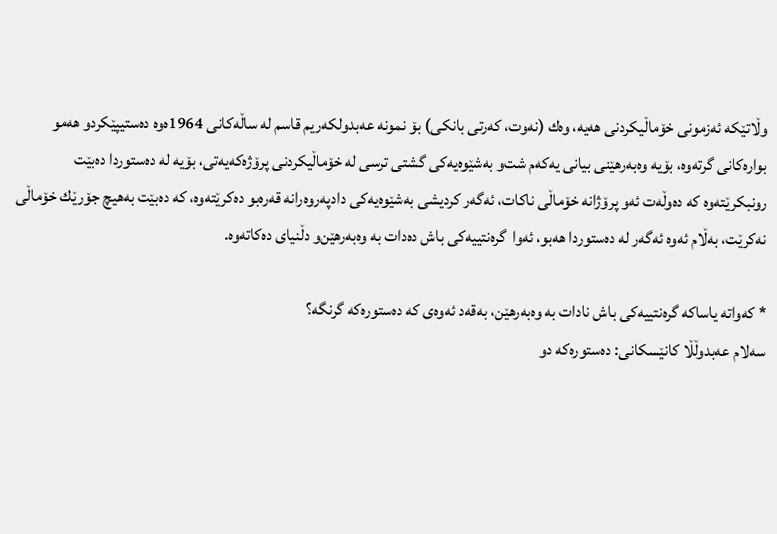وڵاتێكه‌ ئه‌زمونی‌ خۆماڵیكردنی‌ هه‌یه‌، وه‌ك (نه‌وت، كه‌رتی‌ بانكی‌) بۆ نمونه‌ عه‌بدولكه‌ریم قاسم له‌ ساڵه‌كانی‌ 1964ه‌وه‌ ده‌ستیپێكردو هه‌مو بواره‌كانی‌ گرته‌وه‌، بۆیه‌ وه‌به‌رهێنی‌ بیانی‌ یه‌كه‌م شت‌و به‌شێوه‌یه‌كی‌ گشتی‌ ترسی‌ له‌ خۆماڵیكردنی‌ پرۆژه‌كه‌یه‌تی‌، بۆیه‌ له‌ ده‌ستوردا ده‌بێت رونبكرێته‌وه‌ كه‌ ده‌وڵه‌ت ئه‌و پرۆژانه‌ خۆماڵی ناكات، ئه‌گه‌ر كردیشی‌ به‌شێوه‌یه‌كی‌ دادپه‌روه‌رانه‌ قه‌ره‌بو ده‌كرێته‌وه‌، كه‌ ده‌بێت به‌هیچ جۆرێك خۆماڵی‌ نه‌كرێت، به‌ڵام ئه‌وه‌ ئه‌گه‌ر له‌ ده‌ستوردا هه‌بو، ئه‌وا  گره‌نتییه‌كی‌ باش ده‌دات به‌ وه‌به‌رهێن‌و دڵنیای‌ ده‌كاته‌وه‌.

* كه‌واته‌ یاساكه‌ گره‌نتییه‌كی‌ باش نادات به‌ وه‌به‌رهێن، به‌قه‌د ئه‌وه‌ی‌ كه‌ ده‌ستوره‌كه‌ گرنگه‌؟
سه‌لام عه‌بدوڵڵا كانێسكانی‌: ده‌ستوره‌كه‌ دو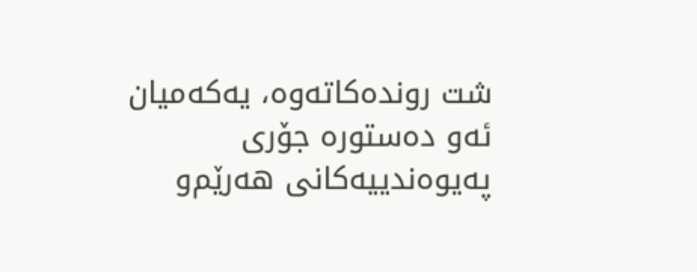شت رونده‌كاته‌وه‌، یه‌كه‌میان ئه‌و ده‌ستوره‌ جۆری‌ په‌یوه‌ندییه‌كانی‌ هه‌رێم‌و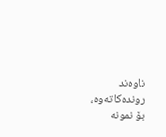ناوه‌ند رونده‌كاته‌وه‌، بۆ نمونه‌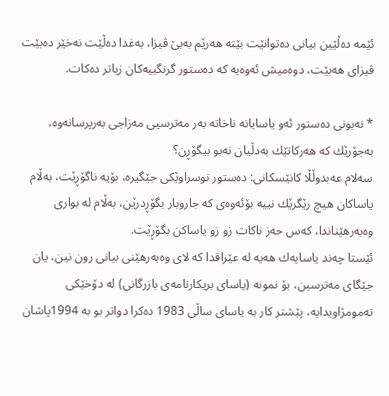ئێمه‌ ده‌ڵێین بیانی‌ ده‌توانێت بێته‌ هه‌رێم به‌بێ‌ ڤیزا، به‌غدا ده‌ڵێت نه‌خێر ده‌بێت ڤیزای‌ هه‌بێت، دوه‌میش ئه‌وه‌یه‌ كه‌ ده‌ستور گرنگییه‌كان زیاتر ده‌كات.

* نه‌بونی‌ ده‌ستور ئه‌و یاسایانه‌ ناخاته‌ به‌ر مه‌ترسیی‌ مه‌زاجی‌ به‌رپرسانه‌وه‌، به‌جۆرێك كه‌ هه‌ركاتێك به‌دڵیان نه‌بو بیگۆڕن؟
سه‌لام عه‌بدوڵڵا كانێسكانی‌: ده‌ستور نوسراوێكی‌ جێگیره‌، بۆیه‌ ناگۆڕێت، به‌ڵام یاساكان هیچ رێگرێك نییه‌ بۆئه‌وه‌ی‌ كه‌ جاروبار بگۆڕدرێن، به‌ڵام له‌ بواری‌ وه‌به‌رهێناندا، كه‌س حه‌ز ناكات زو زو یاساكن بگۆڕێت.
ئێستا چه‌ند یاسایه‌ك هه‌یه‌ له‌ عێراقدا كه‌ لای‌ وه‌به‌رهێنی‌ بیانی‌ رون نین، یان جێگای‌ مه‌ترسین، بۆ نمونه‌ (یاسای‌ بریكارنامه‌ی‌ بازرگانی‌) له‌ دۆخێكی‌ ته‌مومژاویدایه‌، پێشتر كار به‌ یاسای‌ ساڵی‌ 1983 ده‌كرا دواتر بو به‌ 1994پاشان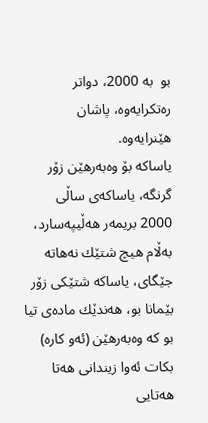بو  به‌ 2000، دواتر ره‌تكرایه‌وه‌، پاشان هێنرایه‌وه‌.
یاساكه‌ بۆ وه‌به‌رهێن زۆر گرنگه‌، یاساكه‌ی‌ ساڵی‌ 2000 بریمه‌ر هه‌ڵیپه‌سارد، به‌ڵام هیچ شتێك نه‌هاته‌ جێگای‌، یاساكه‌ شتێكی‌ زۆر بێمانا بو، هه‌ندێك ماده‌ی‌ تیا بو كه‌ وه‌به‌رهێن (ئه‌و كاره‌) بكات ئه‌وا زیندانی‌ هه‌تا هه‌تایی‌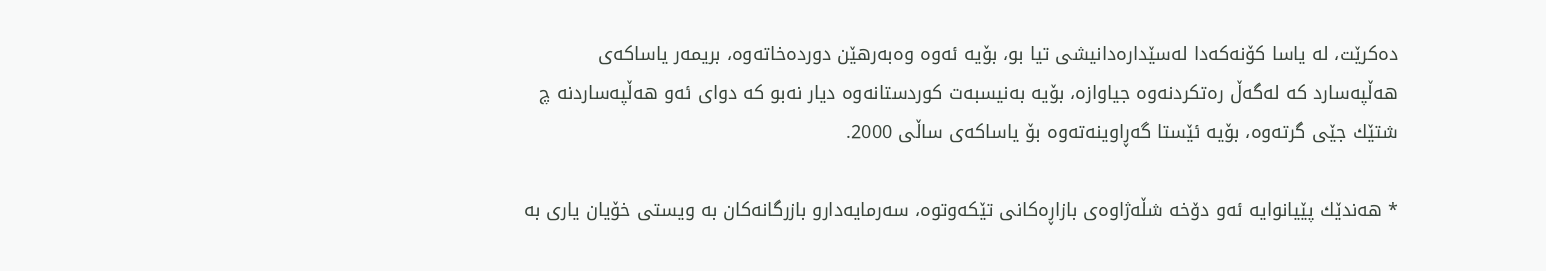ده‌كرێت، له‌ یاسا كۆنه‌كه‌دا له‌سێداره‌دانیشی‌ تیا بو، بۆیه‌ ئه‌وه‌ وه‌به‌رهێن دورده‌خاته‌وه‌، بریمه‌ر یاساكه‌ی‌ هه‌ڵپه‌سارد كه‌ له‌گه‌ڵ‌ ره‌تكردنه‌وه‌ جیاوازه‌، بۆیه‌ به‌نیسبه‌ت كوردستانه‌وه‌ دیار نه‌بو كه‌ دوای‌ ئه‌و هه‌ڵپه‌ساردنه‌ چ شتێك جێی‌ گرته‌وه‌، بۆیه‌ ئێستا گه‌ڕاوینه‌ته‌وه‌ بۆ یاساكه‌ی‌ ساڵی‌ 2000.

* هه‌ندێك پێیانوایه‌ ئه‌و دۆخه‌ شڵه‌ژاوه‌ی‌ بازاڕه‌كانی‌ تێكه‌وتوه‌، سه‌رمایه‌دارو بازرگانه‌كان به‌ ویستی‌ خۆیان یاری‌ به‌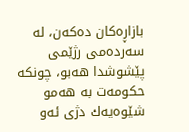بازاڕه‌كان ده‌كه‌ن، له‌ سه‌رده‌می‌ رژێمی‌ پێشوشدا هه‌بو، چونكه‌ حكومه‌ت به‌ هه‌مو شێوه‌یه‌ك دژی‌ ئه‌و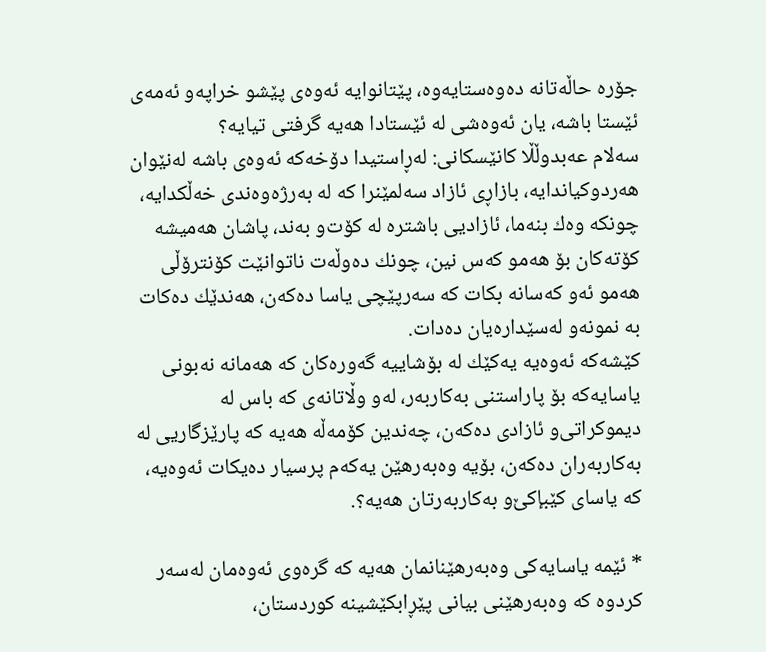جۆره‌ حاڵه‌تانه‌ ده‌وه‌ستایه‌وه‌، پێتانوایه‌ ئه‌وه‌ی‌ پێشو خراپه‌و ئه‌مه‌ی‌ ئێستا باشه‌، یان ئه‌وه‌شی‌ له‌ ئێستادا هه‌یه‌ گرفتی‌ تیایه‌؟
سه‌لام عه‌بدوڵڵا كانێسكانی‌: له‌ڕاستیدا دۆخه‌كه‌ ئه‌وه‌ی‌ باشه‌ له‌نێوان هه‌ردوكیاندایه‌، بازاڕی‌ ئازاد سه‌لمێنرا كه‌ له‌ به‌رژه‌وه‌ندی‌ خه‌ڵكدایه‌، چونكه‌ وه‌ك بنه‌ما، ئازادیی‌ باشتره‌ له‌ كۆت‌و به‌ند، پاشان هه‌میشه‌ كۆته‌كان بۆ هه‌مو كه‌س نین، چونك ده‌وڵه‌ت ناتوانێت كۆنترۆڵی‌ هه‌مو ئه‌و كه‌سانه‌ بكات كه‌ سه‌رپێچی‌ یاسا ده‌كه‌ن، هه‌ندێك ده‌كات به‌ نمونه‌و له‌سێداره‌یان ده‌دات.
كێشه‌كه‌ ئه‌وه‌یه‌ یه‌كێك له‌ بۆشاییه‌ گه‌وره‌كان كه‌ هه‌مانه‌ نه‌بونی‌ یاسایه‌كه‌ بۆ پاراستنی‌ به‌كاربه‌ر، له‌و وڵاتانه‌ی‌ كه‌ باس له‌ دیموكراتی‌‌و ئازادی‌ ده‌كه‌ن، چه‌ندین كۆمه‌ڵه‌ هه‌یه‌ كه‌ پارێزگاریی‌ له‌ به‌كاربه‌ران ده‌كه‌ن، بۆیه‌ وه‌به‌رهێن یه‌كه‌م پرسیار ده‌یكات ئه‌وه‌یه‌، كه‌ یاسای‌ كێبإكێ‌‌و به‌كاربه‌رتان هه‌یه‌؟.

* ئێمه‌ یاسایه‌كی‌ وه‌به‌رهێنانمان هه‌یه‌ كه‌ گره‌وی‌ ئه‌وه‌مان له‌سه‌ر كردوه‌ كه‌ وه‌به‌رهێنی‌ بیانی‌ پێڕابكێشینه‌ كوردستان،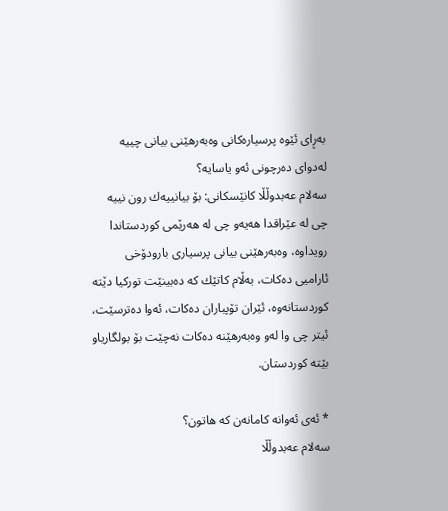به‌ڕای‌ ئێوه‌ پرسیاره‌كانی‌ وه‌به‌رهێنی‌ بیانی‌ چییه‌ له‌دوای‌ ده‌رچونی‌ ئه‌و یاسایه‌؟
سه‌لام عه‌بدوڵڵا كانێسكانی‌: بۆ بیانییه‌ك رون نییه‌ چی‌ له‌ عێراقدا هه‌یه‌و چی‌ له‌ هه‌رێمی‌ كوردستاندا رویداوه‌، وه‌به‌رهێنی‌ بیانی‌ پرسیاری‌ بارودۆخی‌ ئارامیی‌ ده‌كات، به‌ڵام كاتێك كه‌ ده‌بینێت توركیا دێته‌ كوردستانه‌وه‌، ئێران تۆپباران ده‌كات، ئه‌وا ده‌ترسێت، ئیتر چی‌ وا له‌و وه‌به‌رهێنه‌ ده‌كات نه‌چێت بۆ بولگاریاو بێته‌ كوردستان.

* ئه‌ی‌ ئه‌وانه‌ كامانه‌ن كه‌ هاتون؟
سه‌لام عه‌بدوڵڵا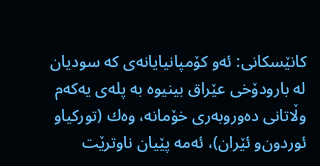كانێسكانی‌: ئه‌و كۆمپانیایانه‌ی‌ كه‌ سودیان له‌ بارودۆخی‌ عێراق بینیوه‌ به‌ پله‌ی‌ یه‌كه‌م وڵاتانی‌ ده‌وروبه‌ری‌ خۆمانه‌، وه‌ك (توركیا‌و ئوردون‌و ئێران)، ئه‌مه‌ پێیان ناوترێت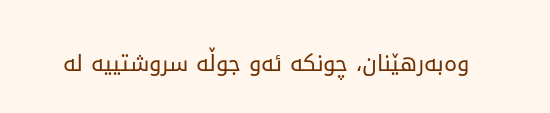وه‌به‌رهێنان، چونكه‌ ئه‌و جوڵه‌ سروشتییه‌ له‌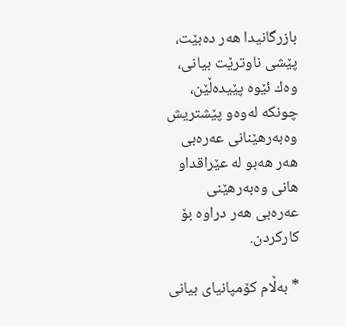بازرگانیدا هه‌ر ده‌بێت، پێشی ناوترێت بیانی‌، وه‌ك ئێوه‌ پێیده‌ڵێن، چونكه‌ له‌وه‌و پێشتریش وه‌به‌رهێنانی‌ عه‌ره‌بی‌ هه‌ر هه‌بو له‌ عێراقداو هانی‌ وه‌به‌رهێنی‌ عه‌ره‌بی‌ هه‌ر دراوه‌ بۆ كاركردن.

* به‌ڵام كۆمپانیای‌ بیانی‌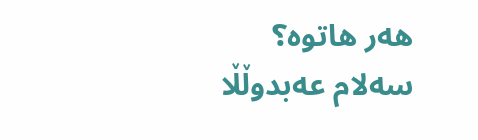هه‌ر هاتوه‌؟
سه‌لام عه‌بدوڵڵا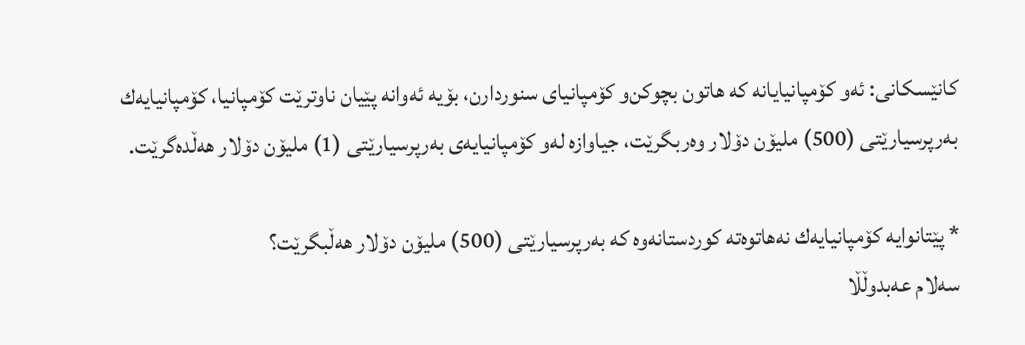كانێسكانی‌: ئه‌و كۆمپانیایانه‌ كه‌ هاتون بچوكن‌و كۆمپانیای‌ سنوردارن، بۆیه‌ ئه‌وانه‌ پێیان ناوترێت كۆمپانیا، كۆمپانیایه‌ك به‌رپرسیارێتی‌ (500) ملیۆن دۆلار وه‌ربگرێت، جیاوازه‌ له‌و كۆمپانیایه‌ی‌ به‌رپرسیارێتی‌ (1) ملیۆن دۆلار هه‌ڵده‌گرێت.

* پێتانوایه‌ كۆمپانیایه‌ك نه‌هاتوه‌ته‌ كوردستانه‌وه‌ كه‌ به‌رپرسیارێتی‌ (500) ملیۆن دۆلار هه‌ڵبگرێت؟
سه‌لام عه‌بدوڵڵا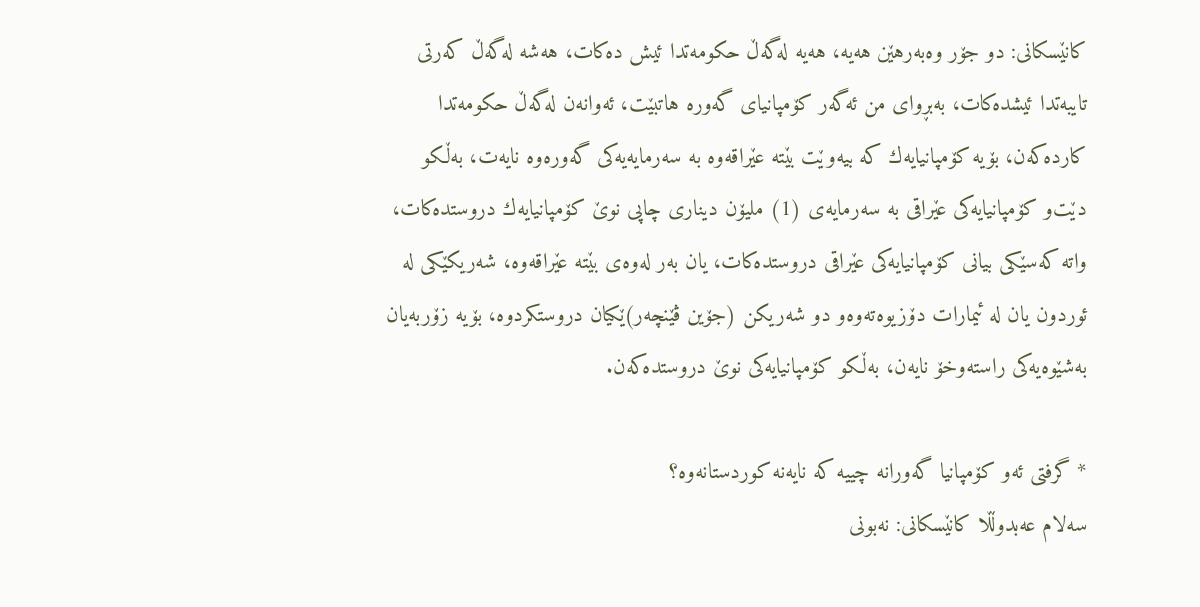كانێسكانی‌: دو جۆر وه‌به‌رهێن هه‌یه‌، هه‌یه‌ له‌گه‌ڵ‌ حكومه‌تدا ئیش ده‌كات، هه‌شه‌ له‌گه‌ڵ‌ كه‌رتی‌ تایبه‌تدا ئیشده‌كات، به‌بڕوای‌ من ئه‌گه‌ر كۆمپانیای‌ گه‌وره‌ هاتبێت، ئه‌وانه‌ن له‌گه‌ڵ‌ حكومه‌تدا كارده‌كه‌ن، بۆیه‌ كۆمپانیایه‌ك كه‌ بیه‌وێت بێته‌ عێراقه‌وه‌ به‌ سه‌رمایه‌یه‌كی‌ گه‌وره‌وه‌ نایه‌ت، به‌ڵكو دێت‌و كۆمپانیایه‌كی‌ عێراقی‌ به‌ سه‌رمایه‌ی‌ (1) ملیۆن دیناری‌ چاپی‌ نوێ‌ كۆمپانیایه‌ك دروستده‌كات، واته‌ كه‌سێكی‌ بیانی‌ كۆمپانیایه‌كی‌ عێراقی‌ دروستده‌كات، یان به‌ر له‌وه‌ی‌ بێته‌ عێراقه‌وه‌، شه‌ریكێكی‌ له‌ ئوردون یان له‌ ئیمارات دۆزیوه‌ته‌وه‌و دو شه‌ریكن (جۆین ڤێنچه‌ر)ێكیان دروستكردوه‌، بۆیه‌ زۆربه‌یان به‌شێوه‌یه‌كی‌ راسته‌وخۆ نایه‌ن، به‌ڵكو كۆمپانیایه‌كی‌ نوێ‌ دروستده‌كه‌ن.

* گرفتی‌ ئه‌و كۆمپانیا گه‌ورانه‌ چییه‌ كه‌ نایه‌نه‌ كوردستانه‌وه‌؟
سه‌لام عه‌بدوڵڵا كانێسكانی‌: نه‌بونی‌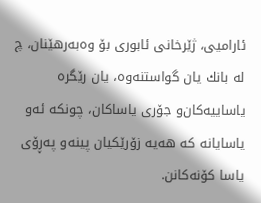ئارامیی‌، ژێرخانی‌ ئابوری‌ بۆ وه‌به‌رهێنان، چ له‌ بانك یان گواستنه‌وه‌، یان رێگره‌ یاساییه‌كان‌و جۆری‌ یاساكان، چونكه‌ ئه‌و یاسایانه‌ كه‌ هه‌یه‌ زۆرێكیان پینه‌و په‌ڕۆی‌ یاسا كۆنه‌كانن.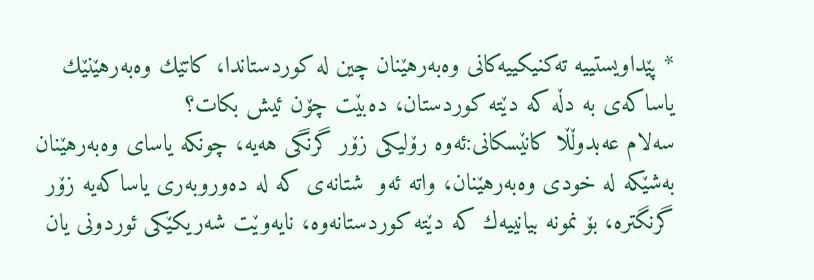* پێداویستییه‌ ته‌كنیكییه‌كانی‌ وه‌به‌رهێنان چین له‌ كوردستاندا، كاتێك وه‌به‌رهێنێك یاساكه‌ی‌ به‌ دڵه‌ كه‌ دێته‌ كوردستان، ده‌بێت چۆن ئیش بكات؟
سه‌لام عه‌بدوڵڵا كانێسكانی‌:ئه‌وه‌ رۆلیكی‌ زۆر گرنگی‌ هه‌یه‌، چونكه‌ یاسای‌ وه‌به‌رهێنان به‌شێكه‌ له‌ خودی‌ وه‌به‌رهێنان، واته‌ ئه‌و  شتانه‌ی‌ كه‌ له‌ ده‌وروبه‌ری‌ یاساكه‌یه‌ زۆر گرنگتره‌، بۆ نمونه‌ بیانییه‌ك كه‌ دێته‌ كوردستانه‌وه‌، نایه‌وێت شه‌ریكێكی‌ ئوردونی‌ یان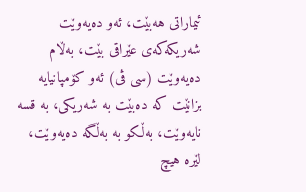ئیماراتی‌ هه‌بێت، ئه‌و ده‌یه‌وێت شه‌ریكه‌كه‌ی‌ عێراقی‌ بێت، به‌ڵام ده‌یه‌وێت (سی‌ ڤی‌) ئه‌و كۆمپانیایه‌ بزانێت كه‌ ده‌بێت به‌ شه‌ریكی‌، به‌ قسه‌ نایه‌وێت، به‌ڵكو به‌ به‌ڵگه‌ ده‌یه‌وێت، لێره‌ هیچ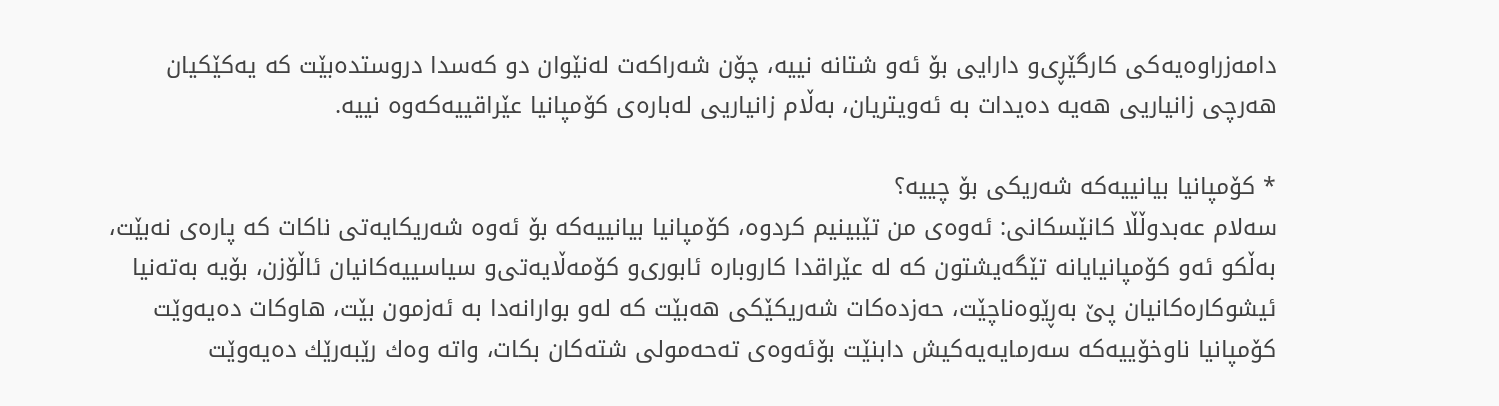دامه‌زراوه‌یه‌كی‌ كارگێڕی‌‌و دارایی‌ بۆ ئه‌و شتانه‌ نییه‌، چۆن شه‌راكه‌ت له‌نێوان دو كه‌سدا دروستده‌بێت كه‌ یه‌كێكیان هه‌رچی‌ زانیاریی هه‌یه‌ ده‌یدات به‌ ئه‌ویتریان، به‌ڵام زانیاریی‌ له‌باره‌ی‌ كۆمپانیا عێراقییه‌كه‌وه‌ نییه‌.

* كۆمپانیا بیانییه‌كه‌ شه‌ریكی‌ بۆ چییه‌؟
سه‌لام عه‌بدوڵڵا كانێسكانی‌: ئه‌وه‌ی‌ من تێبینیم كردوه‌، كۆمپانیا بیانییه‌كه‌ بۆ ئه‌وه‌ شه‌ریكایه‌تی‌ ناكات كه‌ پاره‌ی‌ نه‌بێت، به‌ڵكو ئه‌و كۆمپانیایانه‌ تێگه‌یشتون كه‌ له‌ عێراقدا كاروباره‌ ئابوری‌‌و كۆمه‌ڵایه‌تی‌‌و سیاسییه‌كانیان ئاڵۆزن، بۆیه‌ به‌ته‌نیا ئیشوكاره‌كانیان پێ‌ به‌ڕێوه‌ناچێت، حه‌زده‌كات شه‌ریكێكی‌ هه‌بێت كه‌ له‌و بوارانه‌دا به‌ ئه‌زمون بێت، هاوكات ده‌یه‌وێت كۆمپانیا ناوخۆییه‌كه‌ سه‌رمایه‌یه‌كیش دابنێت بۆئه‌وه‌ی‌ ته‌حه‌مولی‌ شته‌كان بكات، واته‌ وه‌ك رێبه‌رێك ده‌یه‌وێت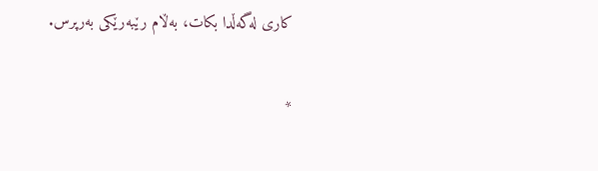كاری‌ له‌گه‌ڵدا بكات، به‌ڵام رێبه‌رێكی‌ به‌رپرس.

*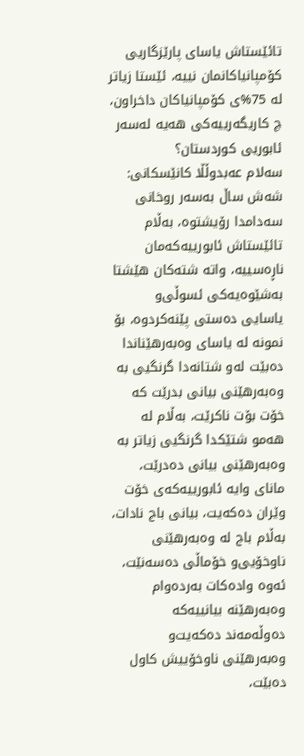تائێستاش یاسای‌ پارێزگاریی‌ كۆمپانیاكانمان نییه‌، ئێستا زیاتر له‌ 75%ی‌ كۆمپانیاكان داخراون، چ كاریگه‌رییه‌كی‌ هه‌یه‌ له‌سه‌ر ئابوریی‌ كوردستان؟
سه‌لام عه‌بدوڵڵا كانێسكانی‌: شه‌ش ساڵ‌ به‌سه‌ر روخانی‌ سه‌دامدا رۆیشتوه‌، به‌ڵام تائێستاش ئابورییه‌كه‌مان ناڕه‌سییه‌، واته‌ شته‌كان هێشتا به‌شێوه‌یه‌كی‌ ئسوڵی‌‌و یاسایی‌ ده‌ستی پێنه‌كردوه‌، بۆ نمونه‌ له‌ یاسای‌ وه‌به‌رهێناندا ده‌بێت له‌و شتانه‌دا گرنگیی‌ به‌ وه‌به‌رهێنی‌ بیانی‌ بدرێت كه‌ خۆت بۆت ناكرێت، به‌ڵام له‌ هه‌مو شتێكدا گرنگیی‌ زیاتر به‌ وه‌به‌رهێنی‌ بیانی‌ ده‌درێت، مانای‌ وایه‌ ئابورییه‌كه‌ی‌ خۆت وێران ده‌كه‌یت، بیانی‌ باج نادات، به‌ڵام باج له‌ وه‌به‌رهێنی‌ ناوخۆیی‌‌و خۆماڵی‌ ده‌سه‌نێت، ئه‌وه‌ واده‌كات به‌رده‌وام وه‌به‌رهێنه‌ بیانییه‌كه‌ ده‌وڵه‌مه‌ند ده‌كه‌یت‌و وه‌به‌رهێنی‌ ناوخۆییش كاول ده‌بێت،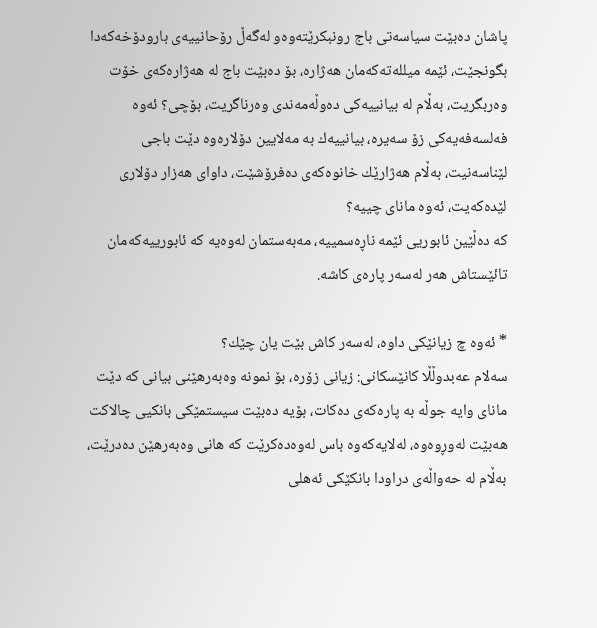پاشان ده‌بێت سیاسه‌تی‌ باج رونبكرێته‌وه‌و له‌گه‌ڵ‌ رۆحانییه‌ی‌ بارودۆخه‌كه‌دا بگونجێت، ئێمه‌ میلله‌ته‌كه‌مان هه‌ژاره‌، بۆ ده‌بێت باج له‌ هه‌ژاره‌كه‌ی‌ خۆت وه‌ربگریت، به‌ڵام له‌ بیانییه‌كی‌ ده‌وڵه‌مه‌ندی‌ وه‌رناگریت، بۆچی‌؟ ئه‌وه‌ فه‌لسه‌فه‌یه‌كی‌ زۆ سه‌یره‌، بیانییه‌ك به‌ مه‌لایین دۆلاره‌وه‌ دێت باجی‌ لێناسه‌نیت، به‌ڵام هه‌ژارێك خانوه‌كه‌ی‌ ده‌فرۆشێت، داوای‌ هه‌زار دۆلاری‌ لێده‌كه‌یت، ئه‌وه‌ مانای‌ چییه‌؟
كه‌ ده‌ڵێین ئابوریی‌ ئێمه‌ ناڕه‌سمییه‌، مه‌به‌ستمان له‌وه‌یه‌ كه‌ ئابورییه‌كه‌مان تائێستاش هه‌ر له‌سه‌ر پاره‌ی‌ كاشه‌.

* ئه‌وه‌ چ زیانێكی‌ داوه‌، له‌سه‌ر كاش بێت یان چێك؟
سه‌لام عه‌بدوڵڵا كانێسكانی‌: زیانی‌ زۆره‌، بۆ نمونه‌ وه‌به‌رهێنی‌ بیانی‌ كه‌ دێت مانای‌ وایه‌ جوڵه‌ به‌ پاره‌كه‌ی‌ ده‌كات، بۆیه‌ ده‌بێت سیستمێكی‌ بانكیی‌ چالاكت هه‌بێت له‌وڕوه‌وه‌، له‌لایه‌كه‌وه‌ باس له‌وه‌ده‌كرێت كه‌ هانی‌ وه‌به‌رهێن ده‌درێت، به‌ڵام له‌ حه‌واڵه‌ی‌ دراودا بانكێكی‌ ئه‌هلی‌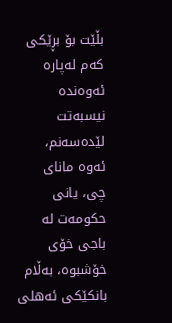بڵێت بۆ بڕێكی‌ كه‌م له‌پاره‌ ئه‌وه‌نده‌ نیسبه‌تت لێده‌سه‌نم، ئه‌وه‌ مانای‌ چی‌، یانی‌ حكومه‌ت له‌ باجی‌ خۆی‌ خۆشبوه‌، به‌ڵام بانكێكی‌ ئه‌هلی‌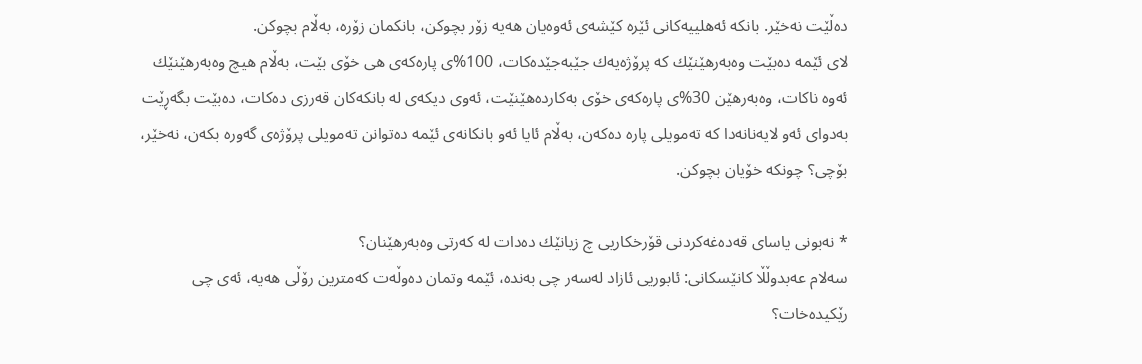ده‌ڵێت نه‌خێر. بانكه‌ ئه‌هلییه‌كانی‌ ئێره‌ كێشه‌ی‌ ئه‌وه‌یان هه‌یه‌ زۆر بچوكن، بانكمان زۆره‌، به‌ڵام بچوكن.
لای‌ ئێمه‌ ده‌بێت وه‌به‌رهێنێك كه‌ پرۆژه‌یه‌ك جێبه‌جێده‌كات، 100%ی‌ پاره‌كه‌ی‌ هی‌ خۆی‌ بێت، به‌ڵام هیچ وه‌به‌رهێنێك ئه‌وه‌ ناكات، وه‌به‌رهێن 30%ی‌ پاره‌كه‌ی‌ خۆی‌ به‌كارده‌هێنێت، ئه‌وی دیكه‌ی‌ له‌ بانكه‌كان قه‌رزی‌ ده‌كات، ده‌بێت بگه‌ڕێت به‌دوای‌ ئه‌و لایه‌نانه‌دا كه‌ ته‌مویلی‌ پاره‌ ده‌كه‌ن، به‌ڵام ئایا ئه‌و بانكانه‌ی‌ ئێمه‌ ده‌توانن ته‌مویلی‌ پرۆژه‌ی‌ گه‌وره‌ بكه‌ن، نه‌خێر، بۆچی‌؟ چونكه‌ خۆیان بچوكن.

* نه‌بونی‌ یاسای‌ قه‌ده‌غه‌كردنی‌ قۆرخكاریی چ زیانێك ده‌دات له‌ كه‌رتی‌ وه‌به‌رهێنان؟
سه‌لام عه‌بدوڵڵا كانێسكانی‌: ئابوریی‌ ئازاد له‌سه‌ر چی‌ به‌نده‌، ئێمه‌ وتمان ده‌وڵه‌ت كه‌مترین رۆڵی‌ هه‌یه‌، ئه‌ی‌ چی‌ رێكیده‌خات؟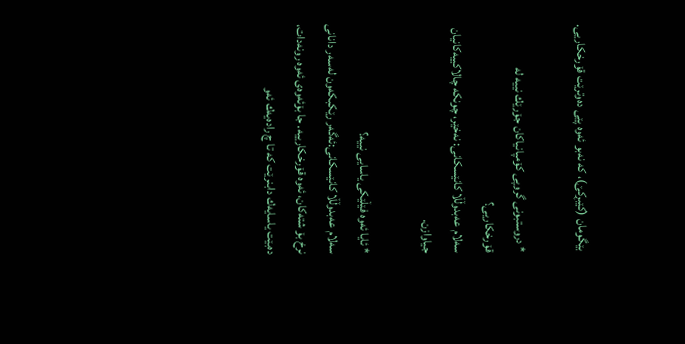بێگومان (كێبڕكێ‌)، كه‌ نه‌بو ئه‌وه‌ پێی‌ ده‌وترێت قۆرخكاریی‌.

* دروستبونی‌ گروپی‌ كۆمپانیاكان جۆرێك نییه‌ له‌ قۆرخكاریی‌؟
سه‌لام عه‌بدوڵڵا كانێسكانی‌: نه‌خێر، چونكه‌ چالاكییه‌كانیان جیاوازن.

* ئایا ئه‌وه‌ فێڵێكی‌ یاسایی‌ نییه‌؟
سه‌لام عه‌بدوڵڵا كانێسكانی‌:ئه‌گه‌ر رێكبكه‌ون له‌سه‌ر دانانی‌ نرخ بۆ شته‌كان، ئه‌وه‌ قۆرخكارییه‌. جا بۆئه‌وه‌ی‌ ئه‌وه‌ رونه‌دات، ده‌بێت یاسایه‌ك دابنرێت كه‌ تا چ راده‌یه‌ك ئه‌و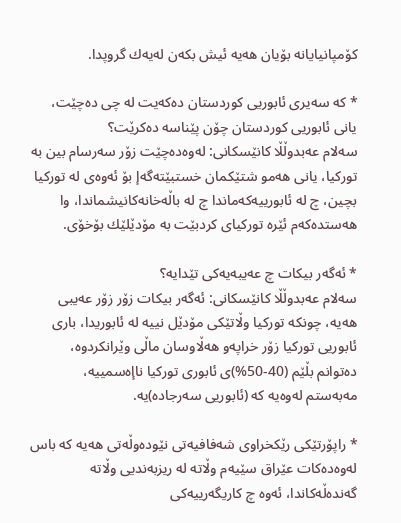كۆمپانیایانه‌ بۆیان هه‌یه‌ ئیش بكه‌ن له‌یه‌ك گروپدا.

* كه‌ سه‌یری‌ ئابوریی‌ كوردستان ده‌كه‌یت له‌ چی‌ ده‌چێت، یانی‌ ئابوریی‌ كوردستان چۆن پێناسه‌ ده‌كرێت؟
سه‌لام عه‌بدوڵڵا كانێسكانی‌: له‌وه‌ده‌چێت زۆر سه‌رسام بین به‌ توركیا، یانی‌ هه‌مو شتێكمان خستبێته‌گه‌إ بۆ ئه‌وه‌ی‌ له‌ توركیا بچین، چ له‌ ئابورییه‌كه‌ماندا چ له‌ باڵه‌خانه‌كانیشماندا، وا هه‌ستده‌كه‌م ئێره‌ توركیای‌ كردبێت به‌ مۆدێلێك بۆخۆی‌.

* ئه‌گه‌ر بیكات چ عه‌یبه‌یه‌كی‌ تێدایه‌؟
سه‌لام عه‌بدوڵڵا كانێسكانی‌: ئه‌گه‌ر بیكات زۆر زۆر عه‌یبی‌ هه‌یه‌، چونكه‌ توركیا وڵاتێكی‌ مۆدێل نییه‌ له‌ ئابوریدا، باری‌ ئابوریی‌ توركیا زۆر خراپه‌و هه‌ڵاوسان ماڵی‌ وێرانكردوه‌، ده‌توانم بڵێم (40-50%)ی‌ ئابوری‌ توركیا ناإه‌سمییه‌، مه‌به‌ستم له‌وه‌یه‌ كه‌ (ئابوریی‌ سه‌رجاده‌)یه‌.

* راپۆرتێكی‌ رێكخراوی‌ شه‌فافیه‌تی‌ نێوده‌وڵه‌تی‌ هه‌یه‌ كه‌ باس له‌وه‌ده‌كات عێراق سێیه‌م وڵاته‌ له‌ ریزبه‌ندیی‌ وڵاته‌ گه‌نده‌ڵه‌كاندا، ئه‌وه‌ چ كاریگه‌رییه‌كی‌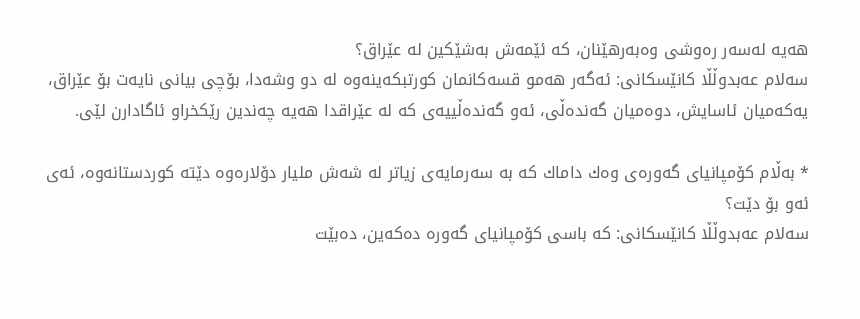هه‌یه‌ له‌سه‌ر ره‌وشی‌ وه‌به‌رهێنان، كه‌ ئێمه‌ش به‌شێكین له‌ عێراق؟
سه‌لام عه‌بدوڵڵا كانێسكانی‌: ئه‌گه‌ر هه‌مو قسه‌كانمان كورتبكه‌ینه‌وه‌ له‌ دو وشه‌دا، بۆچی‌ بیانی‌ نایه‌ت بۆ عێراق، یه‌كه‌میان ئاسایش، دوه‌میان گه‌نده‌ڵی‌، ئه‌و گه‌نده‌ڵییه‌ی‌ كه‌ له‌ عێراقدا هه‌یه‌ چه‌ندین رێكخراو ئاگادارن لێی‌.

* به‌ڵام كۆمپانیای‌ گه‌وره‌ی‌ وه‌ك داماك كه‌ به‌ سه‌رمایه‌ی‌ زیاتر له‌ شه‌ش ملیار دۆلاره‌وه‌ دێته‌ كوردستانه‌وه‌، ئه‌ی‌ ئه‌و بۆ دێت؟
سه‌لام عه‌بدوڵڵا كانێسكانی‌: كه‌ باسی‌ كۆمپانیای‌ گه‌وره‌ ده‌كه‌ین، ده‌بێت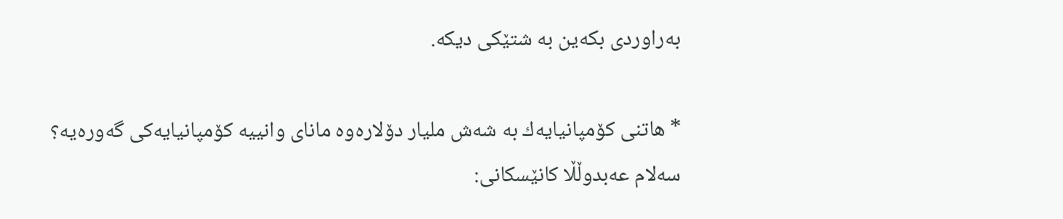به‌راوردی‌ بكه‌ین به‌ شتێكی‌ دیكه‌.

* هاتنی‌ كۆمپانیایه‌ك به‌ شه‌ش ملیار دۆلاره‌وه‌ مانای‌ وانییه‌ كۆمپانیایه‌كی‌ گه‌وره‌یه‌؟
سه‌لام عه‌بدوڵڵا كانێسكانی‌: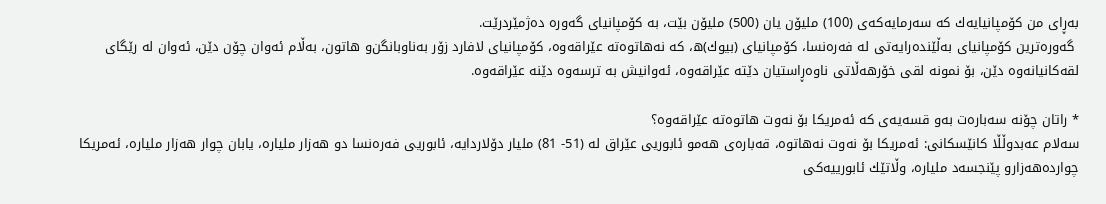به‌ڕای‌ من كۆمپانیایه‌ك كه‌ سه‌رمایه‌كه‌ی‌ (100) ملیۆن یان (500) ملیۆن بێت، به‌ كۆمپانیای‌ گه‌وره‌ ده‌ژمێردرێت.
 گه‌وره‌ترین كۆمپانیای‌ به‌ڵێنده‌رایه‌تی‌ له‌ فه‌ره‌نسا، كۆمپانیای‌ (بیوك)ه‌، كه‌ نه‌هاتوه‌ته‌ عێراقه‌وه‌، كۆمپانیای‌ لافارد زۆر به‌ناوبانگن‌و هاتون، به‌ڵام ئه‌وان چۆن دێن، ئه‌وان له‌ رێگای‌ لقه‌كانیانه‌وه‌ دێن، بۆ نمونه‌ لقی‌ خۆرهه‌ڵاتی‌ ناوه‌ڕاستیان دێته‌ عێراقه‌وه‌، ئه‌وانیش به‌ ترسه‌وه‌ دێنه‌ عێراقه‌وه‌.

* راتان چۆنه‌ سه‌باره‌ت به‌و قسه‌یه‌ی‌ كه‌ ئه‌مریكا بۆ نه‌وت هاتوه‌ته‌ عێراقه‌وه‌؟
سه‌لام عه‌بدوڵڵا كانێسكانی‌: ئه‌مریكا بۆ نه‌وت نه‌هاتوه‌، قه‌باره‌ی‌ هه‌مو ئابوریی‌ عێراق له‌ (51- 81) ملیار دۆلاردایه‌، ئابوریی‌ فه‌ره‌نسا دو هه‌زار ملیاره‌، یابان چوار هه‌زار ملیاره‌، ئه‌مریكا چوارده‌هه‌زارو پێنجسه‌د ملیاره‌، وڵاتێك ئابورییه‌كی‌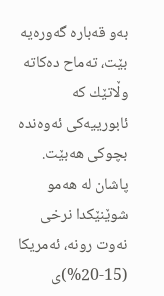به‌و قه‌باره‌ گه‌وره‌یه‌ بێت، ته‌ماح ده‌كاته‌ وڵاتێك كه‌ ئابورییه‌كی‌ ئه‌وه‌نده‌ بچوكی‌ هه‌بێت. پاشان له‌ هه‌مو شوێنێكدا نرخی‌ نه‌وت رونه‌، ئه‌مریكا (15-20%)ی‌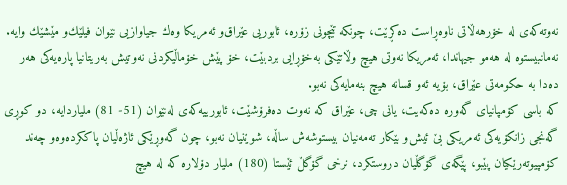نه‌وته‌كه‌ی‌ له‌ خۆرهه‌ڵاتی‌ ناوه‌ڕاست ده‌كڕێت، چونكه‌ تێچونی‌ زۆره‌، ئابوریی‌ عێراق‌و ئه‌مریكا وه‌ك جیاوازیی‌ نێوان فیلێك‌و مێشێك وایه‌.
نه‌مانبیستوه‌ له‌ هه‌مو جیهاندا، ئه‌مریكا نه‌وتی‌ هیچ وڵاتێكی‌ به‌خۆڕایی‌ بردبێت، خۆ پێش خۆماڵیكردنی‌ نه‌وتیش به‌ریتانیا پاره‌یه‌كی‌ هه‌ر ده‌دا به‌ حكومه‌تی‌ عێراق، بۆیه‌ ئه‌و قسانه‌ هیچ بنه‌مایه‌كی‌ نه‌بو.
كه‌ باسی‌ كۆمپانیای‌ گه‌وره‌ ده‌كه‌یت، یانی‌ چی‌، عێراق كه‌ نه‌وت ده‌فرۆشێت، ئابورییه‌كه‌ی‌ له‌نێوان (51- 81) ملیاردایه‌، دو كوڕی‌ گه‌نجی‌ زانكۆیه‌كی‌ ئه‌مریكی‌ بێ‌ ئیش‌و بێكار ته‌مه‌نیان بیستوشه‌ش ساڵه‌، شوێنیان نه‌بو، چون گه‌وڕێكی‌ ئاژه‌ڵیان پاككرده‌وه‌و چه‌ند كۆمپیوته‌رێكیان پێبو، پێگه‌ی‌ گۆگڵیان دروستكرد، نرخی‌ گۆگڵ‌ ئێستا (180) ملیار دۆلاره‌ كه‌ له‌ هیچ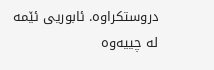دروستكراوه‌. ئابوریی‌ ئێمه‌ له‌ چییه‌وه‌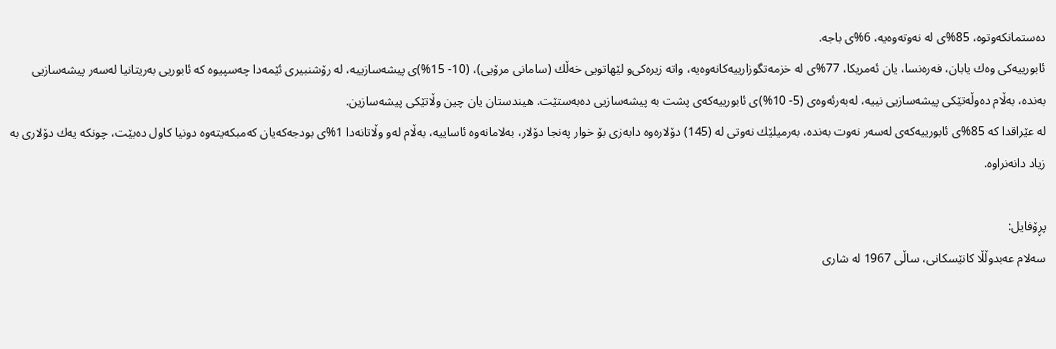ده‌ستمانكه‌وتوه‌، 85%ی‌ له‌ نه‌وته‌وه‌یه‌، 6%ی‌ باجه‌.
ئابورییه‌كی‌ وه‌ك یابان، فه‌ره‌نسا، یان ئه‌مریكا، 77%ی‌ له‌ خزمه‌تگوزارییه‌كانه‌وه‌یه‌، واته‌ زیره‌كی‌‌و لێهاتویی‌ خه‌ڵك (سامانی‌ مرۆیی‌)، (10- 15%)ی‌ پیشه‌سازییه‌، له‌ رۆشنبیری‌ ئێمه‌دا چه‌سپیوه‌ كه‌ ئابوریی‌ به‌ریتانیا له‌سه‌ر پیشه‌سازیی به‌نده‌، به‌ڵام ده‌وڵه‌تێكی‌ پیشه‌سازیی‌ نییه‌، له‌به‌رئه‌وه‌ی‌ (5- 10%)ی‌ ئابورییه‌كه‌ی‌ پشت به‌ پیشه‌سازیی‌ ده‌به‌ستێت. هیندستان یان چین وڵاتێكی‌ پیشه‌سازین.
له‌ عێراقدا كه‌ 85%ی‌ ئابورییه‌كه‌ی‌ له‌سه‌ر نه‌وت به‌نده‌، به‌رمیلێك نه‌وتی‌ له‌ (145) دۆلاره‌وه‌ دابه‌زی‌ بۆ خوار په‌نجا دۆلار، به‌لامانه‌وه‌ ئاساییه‌، به‌ڵام له‌و وڵاتانه‌دا 1%ی‌ بودجه‌كه‌یان كه‌مبكه‌یته‌وه‌ دونیا كاول ده‌بێت، چونكه‌ یه‌ك دۆلاری‌ به‌ زیاد دانه‌نراوه‌.

پڕۆفایل:
سه‌لام عه‌بدوڵڵا كانێسكانی‌، ساڵی‌ 1967 له‌ شاری‌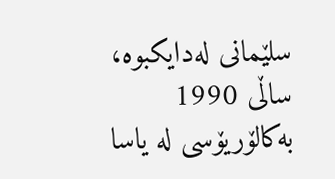سلێمانی‌ له‌دایكبوه‌، ساڵی‌ 1990 به‌كالۆریۆسی‌ له‌ یاسا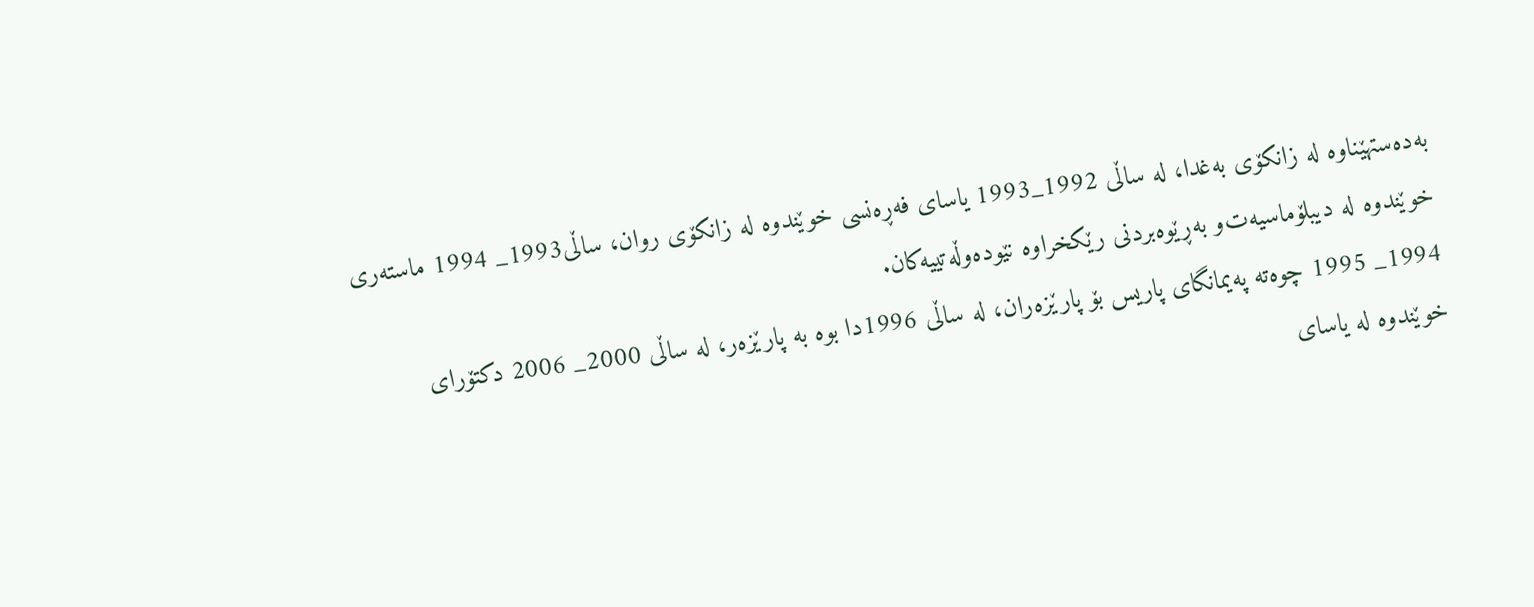به‌ده‌ستهێناوه‌ له‌ زانكۆی‌ به‌غدا، له‌ ساڵی‌ 1992_1993 یاسای‌ فه‌ڕه‌نسی‌ خوێندوه‌ له‌ زانكۆی‌ روان، ساڵی‌1993_ 1994 ماسته‌ری‌ خوێندوه‌ له‌ دیبلۆماسیه‌ت‌و به‌ڕێوه‌بردنی‌ رێكخراوه‌ نێوده‌وڵه‌تییه‌كان.
1994_ 1995 چوه‌ته‌ په‌یمانگای‌ پاریس بۆ پارێزه‌ران، له‌ ساڵی‌ 1996دا بوه‌ به‌ پارێزه‌ر، له‌ ساڵی‌ 2000_ 2006 دكتۆرای‌ خوێندوه‌ له‌ یاسای‌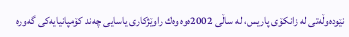نێوده‌وڵه‌تی‌ له‌ زانكۆی‌ پاریس، له‌ ساڵی‌ 2002ه‌وه‌ وه‌ك راوێژكاری‌ یاسایی‌ چه‌ند كۆمپانیایه‌كی‌ گه‌وره‌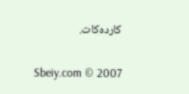كارده‌كات.

Sbeiy.com © 2007